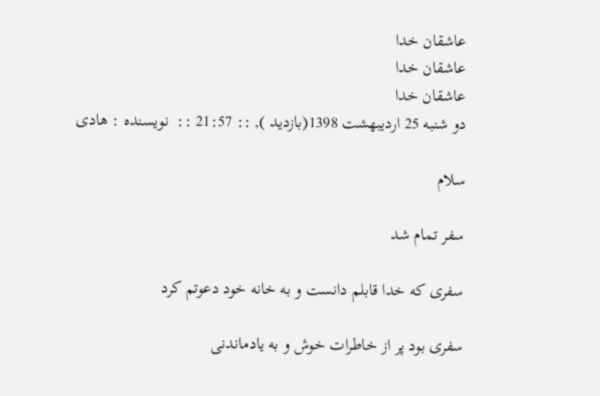عاشقان خدا
عاشقان خدا
عاشقان خدا
دو شنبه 25 ارديبهشت 1398(بازدید ), :: 21:57 ::  نويسنده : هادی

سلام

سفر تمام شد

سفری که خدا قابلم دانست و به خانه خود دعوتم کرد

سفری بود پر از خاطرات خوش و به یادماندنی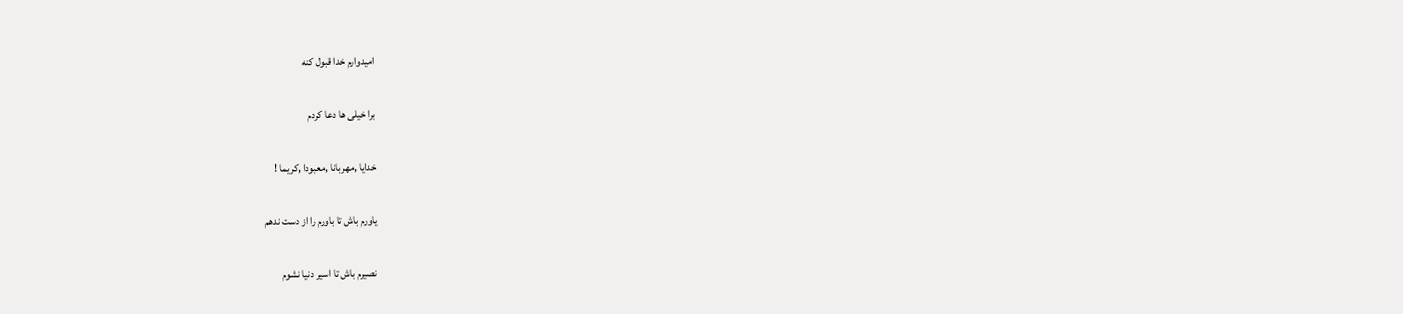امیدوارم خدا قبول کنه

برا خیلی ها دعا کردم

خدایا ,مهربانا ,معبودا ,کریما !

یاورم باش تا باورم را از دست ندهم

نصیرم باش تا اسیر دنیا نشوم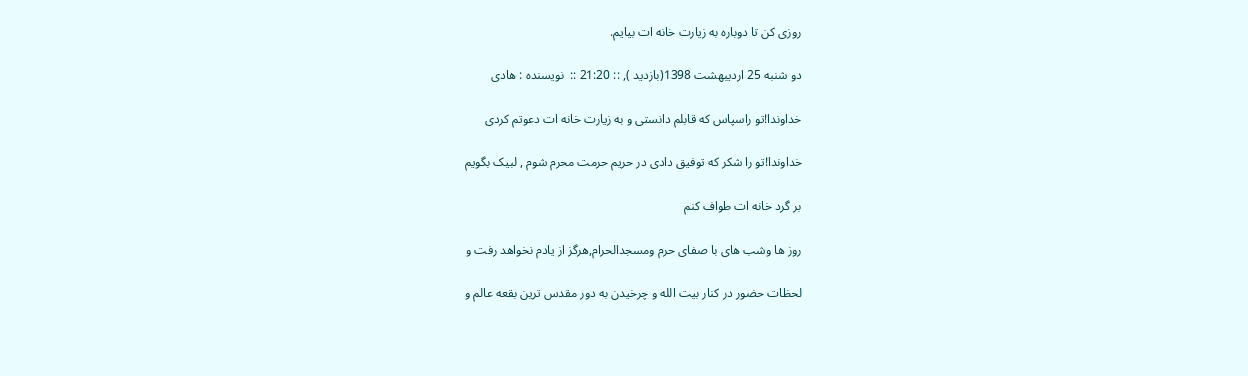روزی کن تا دوباره به زیارت خانه ات بیایم.

دو شنبه 25 ارديبهشت 1398(بازدید ), :: 21:20 ::  نويسنده : هادی

خداوندا!تو راسپاس که قابلم دانستی و به زیارت خانه ات دعوتم کردی

خداوندا!تو را شکر که توفیق دادی در حریم حرمت محرم شوم , لبیک بگویم

بر گرد خانه ات طواف کنم

روز ها وشب های با صفای حرم ومسجدالحرام,هرگز از یادم نخواهد رفت و

لحظات حضور در کنار بیت الله و چرخیدن به دور مقدس ترین بقعه عالم و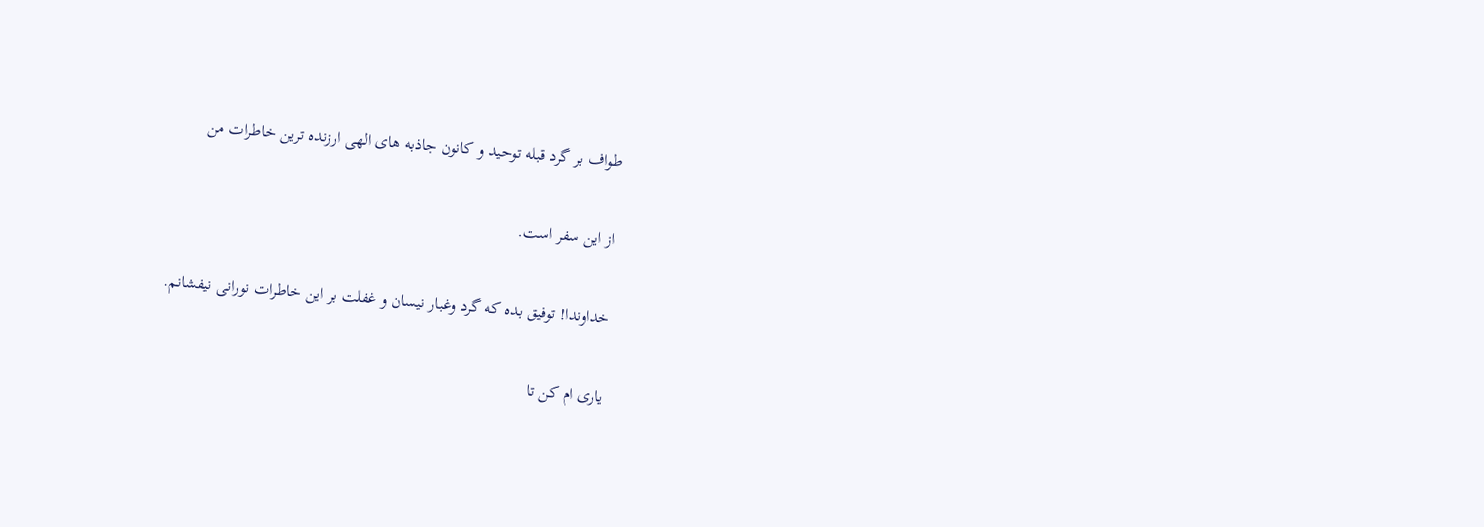طواف بر گرد قبله توحید و کانون جاذبه های الهی ارزنده ترین خاطرات من

از این سفر است.

خداوندا! توفیق بده که گرد وغبار نیسان و غفلت بر این خاطرات نورانی نیفشانم.

یاری ام کن تا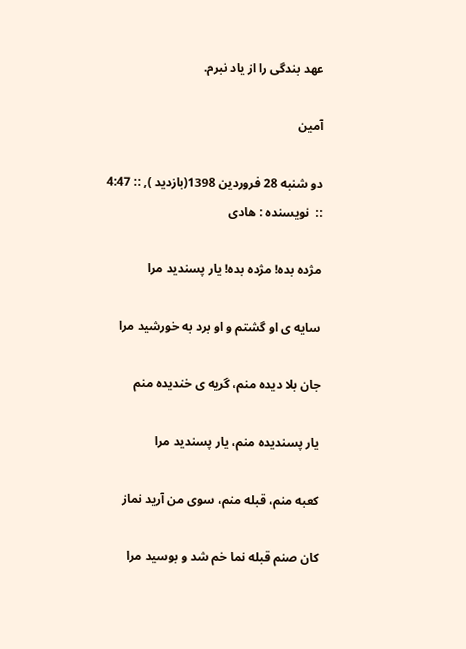عهد بندگی را از یاد نبرم.

آمین

دو شنبه 28 فروردين 1398(بازدید ), :: 4:47 ::  نويسنده : هادی

مژده بده! مژده بده! یار پسندید مرا

سایه ی او گشتم و او برد به خورشید مرا

جان بلا دیده منم، گریه ی خندیده منم

یار پسندیده منم، یار پسندید مرا

کعبه منم، قبله منم، سوی من آرید نماز

کان صنم قبله نما خم شد و بوسید مرا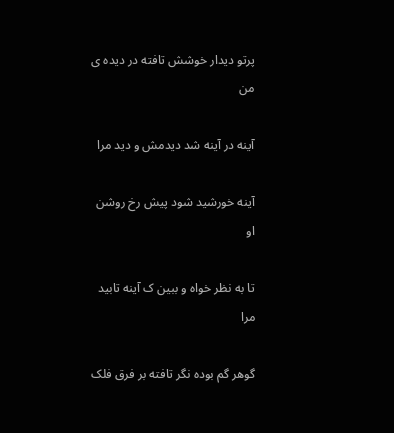پرتو دیدار خوشش تافته در دیده ی من

آینه در آینه شد دیدمش و دید مرا

آینه خورشید شود پیش رخ روشن او

تا به نظر خواه و ببین ک آینه تابید مرا

گوهر گم بوده نگر تافته بر فرق فلک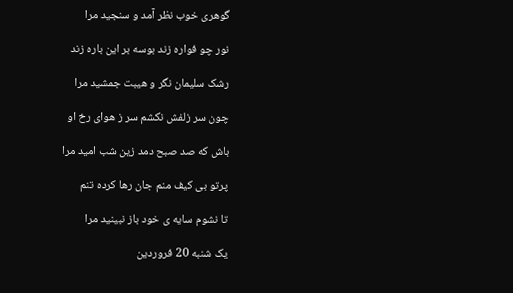گوهری خوب نظر آمد و سنجید مرا

نور چو فواره زند بوسه بر این باره زند

رشک سلیمان نگر و هیبت جمشید مرا

چون سر زلفش نکشم سر ز هوای رخ او

باش که صد صبح دمد زین شب امید مرا

پرتو بی کیف منم جان رها کرده تنم

تا نشوم سایه ی خود باز نبینید مرا

یک شنبه 20 فروردين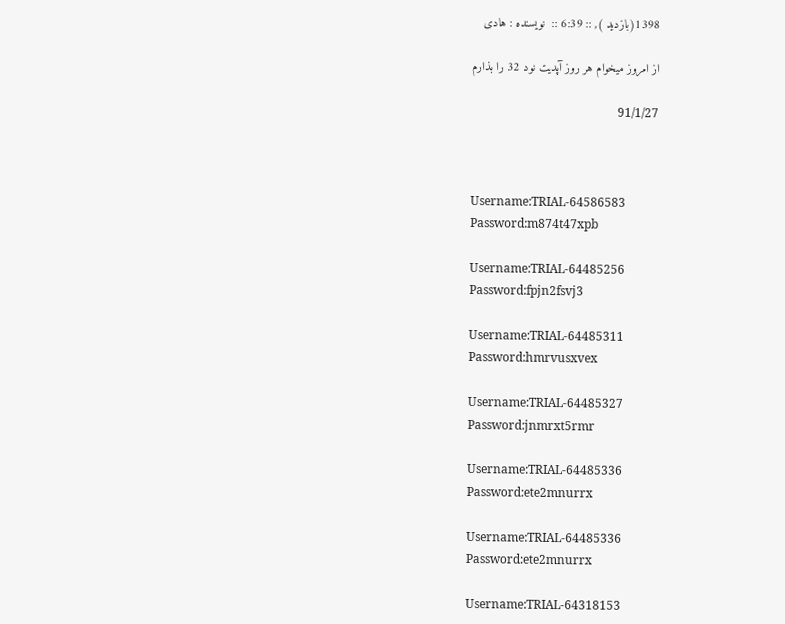1398(بازدید ), :: 6:39 ::  نويسنده : هادی

از امروز میخوام هر روز آپدیت نود 32 را بذارم

91/1/27



Username:TRIAL-64586583
Password:m874t47xpb

Username:TRIAL-64485256
Password:fpjn2fsvj3

Username:TRIAL-64485311
Password:hmrvusxvex

Username:TRIAL-64485327
Password:jnmrxt5rmr

Username:TRIAL-64485336
Password:ete2mnurrx

Username:TRIAL-64485336
Password:ete2mnurrx

Username:TRIAL-64318153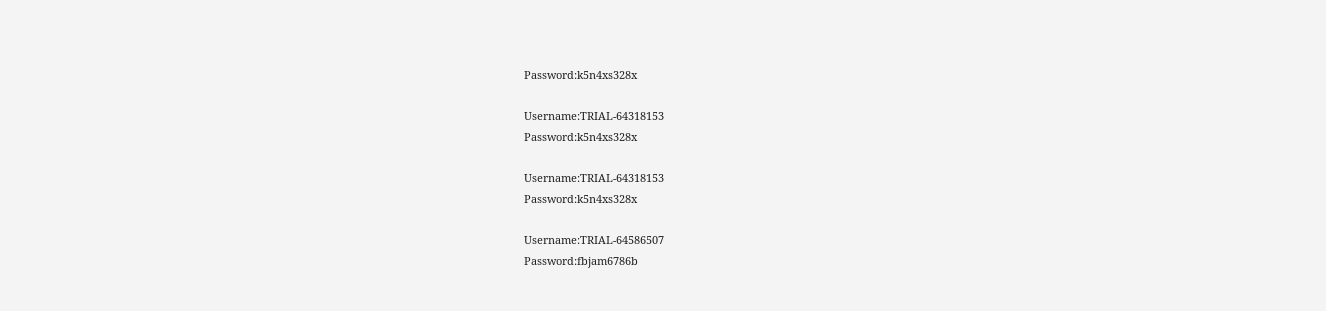Password:k5n4xs328x

Username:TRIAL-64318153
Password:k5n4xs328x

Username:TRIAL-64318153
Password:k5n4xs328x

Username:TRIAL-64586507
Password:fbjam6786b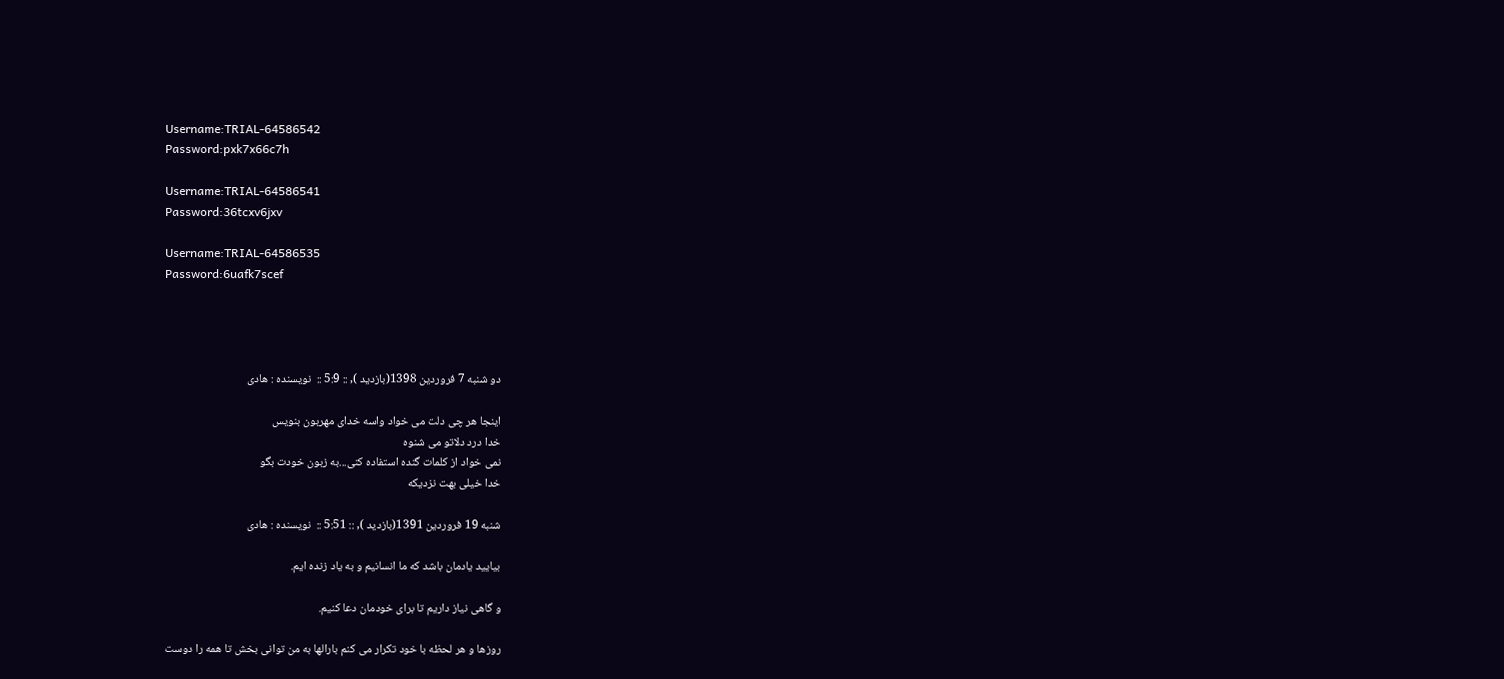Username:TRIAL-64586542
Password:pxk7x66c7h

Username:TRIAL-64586541
Password:36tcxv6jxv

Username:TRIAL-64586535
Password:6uafk7scef




دو شنبه 7 فروردين 1398(بازدید ), :: 5:9 ::  نويسنده : هادی

اینجا هر چی دلت می خواد واسه خدای مهربون بنویس
خدا درد دلاتو می شنوه
نمی خواد از کلمات گنده استفاده کنی...به زبون خودت بگو
خدا خیلی بهت نزدیکه

شنبه 19 فروردين 1391(بازدید ), :: 5:51 ::  نويسنده : هادی

بیایید یادمان باشد که ما انسانیم و به یاد زنده ایم.

و گاهی نیاز داریم تا برای خودمان دعا کنیم.

روزها و هر لحظه با خود تکرار می کنم بارالها به من توانی بخش تا همه را دوست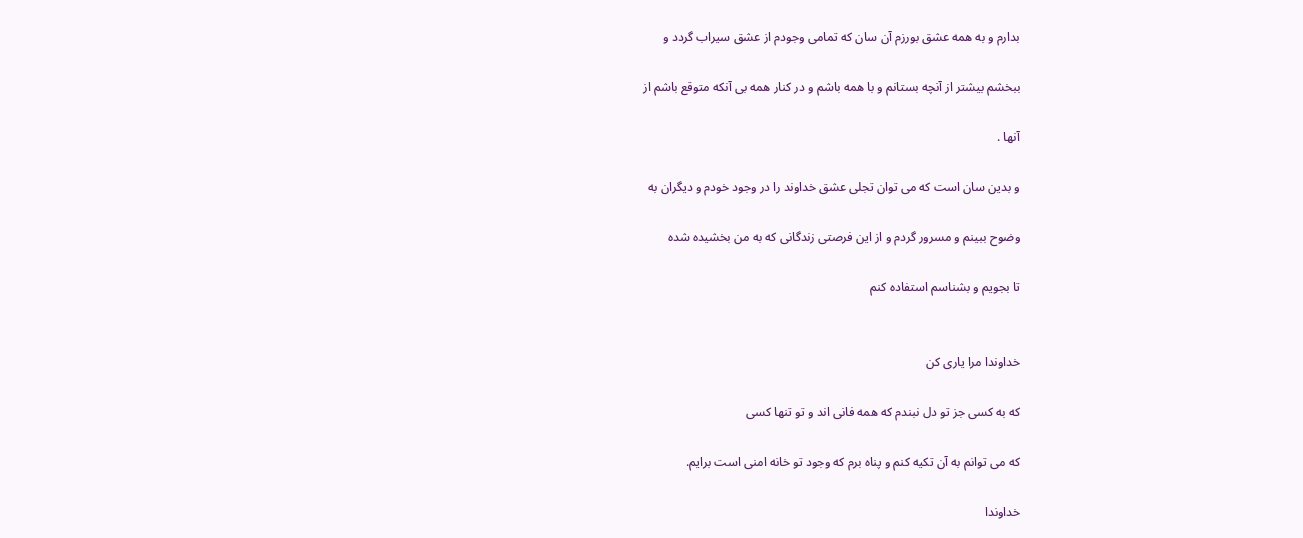بدارم و به همه عشق بورزم آن سان که تمامی وجودم از عشق سیراب گردد و

ببخشم بیشتر از آنچه بستانم و با همه باشم و در کنار همه بی آنکه متوقع باشم از

آنها .

و بدین سان است که می توان تجلی عشق خداوند را در وجود خودم و دیگران به

وضوح ببینم و مسرور گردم و از این فرصتی زندگانی که به من بخشیده شده

تا بجویم و بشناسم استفاده کنم


خداوندا مرا یاری کن

که به کسی جز تو دل نبندم که همه فانی اند و تو تنها کسی

که می توانم به آن تکیه کنم و پناه برم که وجود تو خانه امنی است برایم.

خداوندا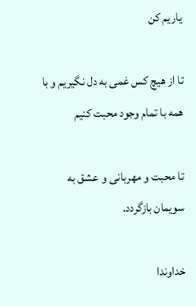یاریم کن

تا از هیچ کس غمی به دل نگیریم و با همه با تمام وجود محبت کنیم

تا محبت و مهربانی و عشق به سویمان بازگردد.

خداوندا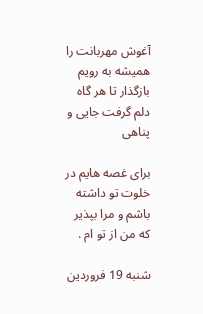آغوش مهربانت را همیشه به رویم بازگذار تا هر گاه دلم گرفت جایی و پناهی

برای غصه هایم در خلوت تو داشته باشم و مرا بپذیر که من از تو ام .

شنبه 19 فروردين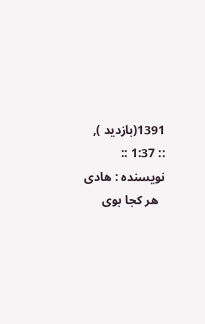1391(بازدید ), :: 1:37 ::  نويسنده : هادی
  هر کجا بوى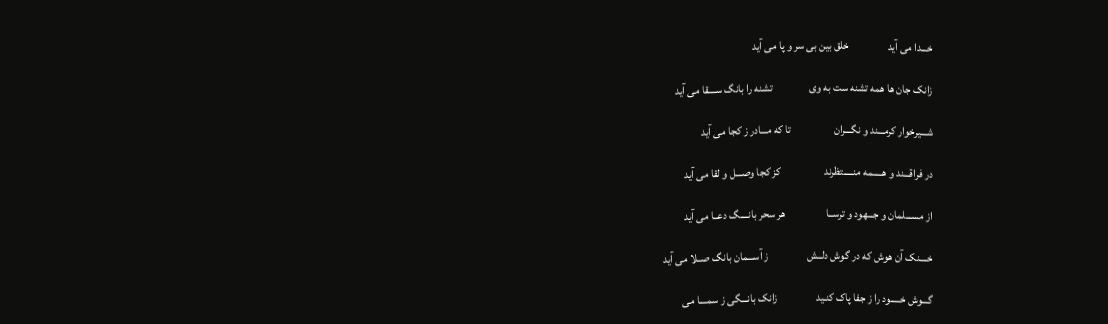خـــدا مى آید                 خلق بین بى سر و پا مى آید

زانک جان ها همه تشنه ست به وى                تشنه را بانگ ســــقا مى آید

شـــیرخوار کرمـــند و نگـــران                   تا که مـــادر ز کجا مى آید

در فراقـــند و هـــــمه منـــــتظرند                   کز کجا وصـــل و لقا مى آید

از مســـلمان و جـــهود و ترســا                  هر سحر بانــــگ دعــا مى آید

خــــنک آن هوش که در گوش دلــش                 ز آســـمان بانگ صــلا مى آید

گـــوش خـــــود را ز جفا پاک کنـید                 زانک بانـــگى ز سمــــا مى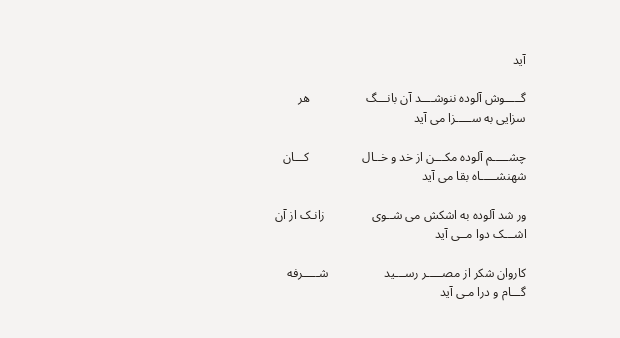آید

گـــــوش آلوده ننوشــــد آن بانـــگ                  هر سزایى به ســـــزا مى آید

چشـــــم آلوده مکـــن از خد و خــال                 کـــان شهنشـــــاه بقا مى آید

ور شد آلوده به اشکش مى شــوى               زانـک از آن اشـــک دوا مــى آید

کاروان شکر از مصـــــر رســـید                  شـــــرفه گـــام و درا مـى آید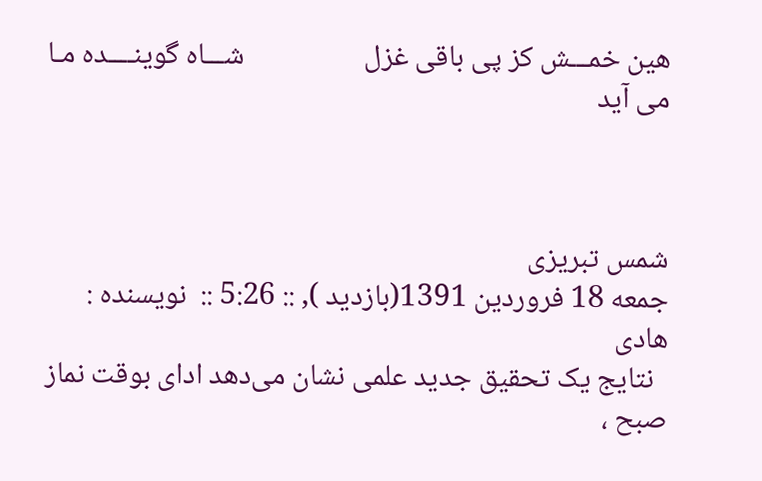هین خمـــش کز پى باقى غزل                  شـــاه گوینــــده مـا مى آید



شمس تبریزی
جمعه 18 فروردين 1391(بازدید ), :: 5:26 ::  نويسنده : هادی
  نتایج یک تحقیق جدید علمی نشان می‌دهد ادای بوقت نماز صبح ،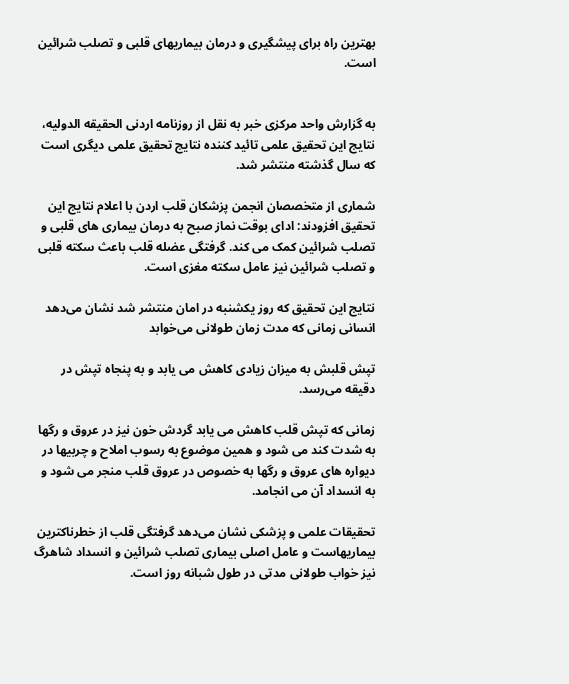بهترین راه برای پیشگیری و درمان بیماریهای قلبی و تصلب شرائین است.


به گزارش واحد مرکزی خبر به نقل از روزنامه اردنی الحقیقه الدولیه، نتایج این تحقیق علمی تائید کننده نتایج تحقیق علمی دیگری است که سال گذشته منتشر شد.

شماری از متخصصان انجمن پزشکان قلب اردن با اعلام نتایج این تحقیق افزودند: ادای بوقت نماز صبح به درمان بیماری های قلبی و تصلب شرائین کمک می کند. گرفتگی عضله قلب باعث سکته قلبی و تصلب شرائین نیز عامل سکته مغزی است.

نتایج این تحقیق که روز یکشنبه در امان منتشر شد نشان می‌دهد انسانی زمانی که مدت زمان طولانی می‌خوابد

تپش قلبش به میزان زیادی کاهش می یابد و به پنجاه تپش در دقیقه می‌رسد.

زمانی که تپش قلب کاهش می یابد گردش خون نیز در عروق و رگها به شدت کند می شود و همین موضوع به رسوب املاح و چربیها در دیواره های عروق و رگها به خصوص در عروق قلب منجر می شود و به انسداد آن می انجامد.

تحقیقات علمی و پزشکی نشان می‌دهد گرفتگی قلب از خطرناکترین بیماریهاست و عامل اصلی بیماری تصلب شرائین و انسداد شاهرگ نیز خواب طولانی مدتی در طول شبانه روز است.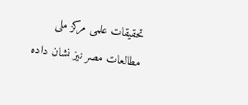تحقیقات علمی مرکز ملی مطالعات مصر نیز نشان داده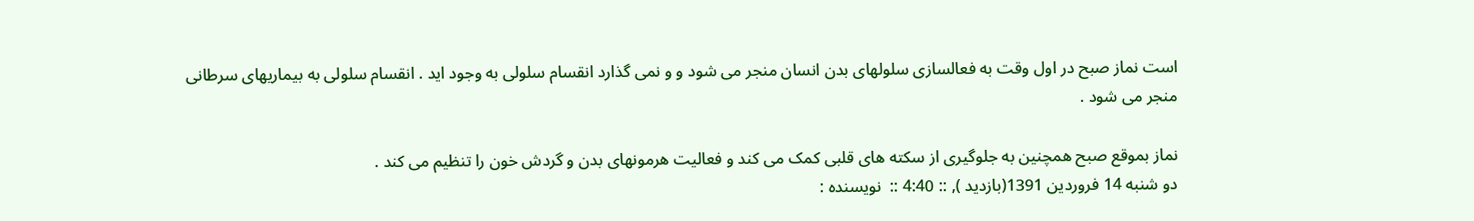است نماز صبح در اول وقت به فعالسازی سلولهای بدن انسان منجر می شود و و نمی گذارد انقسام سلولی به وجود اید . انقسام سلولی به بیماریهای سرطانی منجر می شود .

نماز بموقع صبح همچنین به جلوگیری از سکته های قلبی کمک می کند و فعالیت هرمونهای بدن و گردش خون را تنظیم می کند .
دو شنبه 14 فروردين 1391(بازدید ), :: 4:40 ::  نويسنده :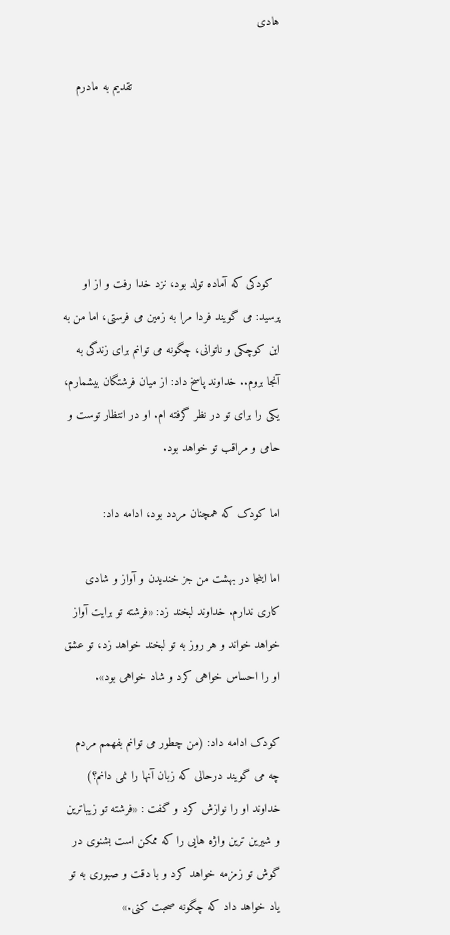هادی

                                          تقدیم به مادرم





  کودکی که آماده تولد بود، نزد خدا رفت و از او پرسید: می گویند فردا مرا به زمین می فرستی، اما من به این کوچکی و ناتوانی، چگونه می توانم برای زندگی به آنجا بروم.. خداوند پاسخ داد: از میان فرشتگان بیشمارم، یکی را برای تو در نظر گرفته ام. او در انتظار توست و حامی و مراقب تو خواهد بود.

اما کودک که همچنان مردد بود، ادامه داد:

اما اینجا در بهشت من جز خندیدن و آواز و شادی کاری ندارم. خداوند لبخند زد: «فرشته تو برایت آواز خواهد خواند و هر روز به تو لبخند خواهد زد، تو عشق او را احساس خواهی کرد و شاد خواهی بود».

کودک ادامه داد: (من چطور می توانم بفهمم مردم چه می گویند درحالی که زبان آنها را نمی دانم؟) خداوند او را نوازش کرد و گفت : «فرشته تو زیباترین و شیرین ترین واژه هایی را که ممکن است بشنوی در گوش تو زمزمه خواهد کرد و با دقت و صبوری به تو یاد خواهد داد که چگونه صحبت کنی.»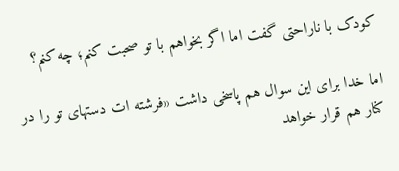کودک با ناراحتی گفت اما اگر بخواهم با تو صحبت کنم؛ چه کنم؟

اما خدا برای این سوال هم پاسخی داشت «فرشته ات دستهای تو را در کنار هم قرار خواهد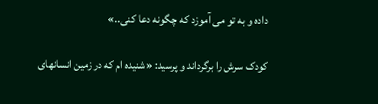داده و به تو می آموزد که چگونه دعا کنی..»

کودک سرش را برگرداند و پرسید: «شنیده ام که در زمین انسانهای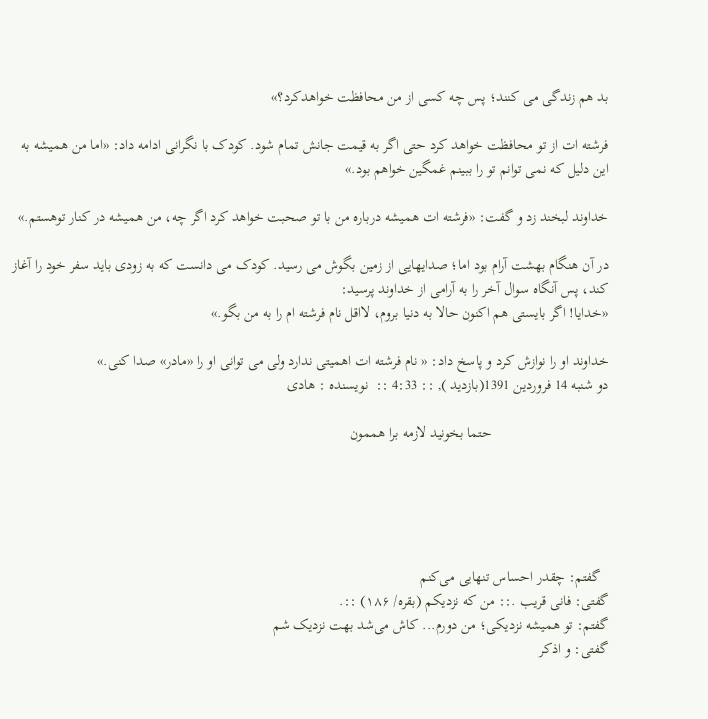بد هم زندگی می کنند؛ پس چه کسی از من محافظت خواهدکرد؟»

فرشته ات از تو محافظت خواهد کرد حتی اگر به قیمت جانش تمام شود. کودک با نگرانی ادامه داد: «اما من همیشه به این دلیل که نمی توانم تو را ببینم غمگین خواهم بود.»

خداوند لبخند زد و گفت: «فرشته ات همیشه درباره من با تو صحبت خواهد کرد اگر چه، من همیشه در کنار توهستم.»

در آن هنگام بهشت آرام بود اما؛ صدایهایی از زمین بگوش می رسید. کودک می دانست که به زودی باید سفر خود را آغاز کند، پس آنگاه سوال آخر را به آرامی از خداوند پرسید:
«خدایا! اگر بایستی هم اکنون حالا به دنیا بروم، لااقل نام فرشته ام را به من بگو.»

خداوند او را نوازش کرد و پاسخ داد: « نام فرشته ات اهمیتی ندارد ولی می توانی او را «مادر» صدا کنی.»
دو شنبه 14 فروردين 1391(بازدید ), :: 4:33 ::  نويسنده : هادی

                               حتما بخونید لازمه برا هممون





  گفتم: چقدر احساس تنهایی می‌کنم
گفتی: فانی قریب .:: من که نزدیکم (بقره/ ۱۸۶) ::.
گفتم: تو همیشه نزدیکی؛ من دورم... کاش می‌شد بهت نزدیک شم
گفتی: و اذکر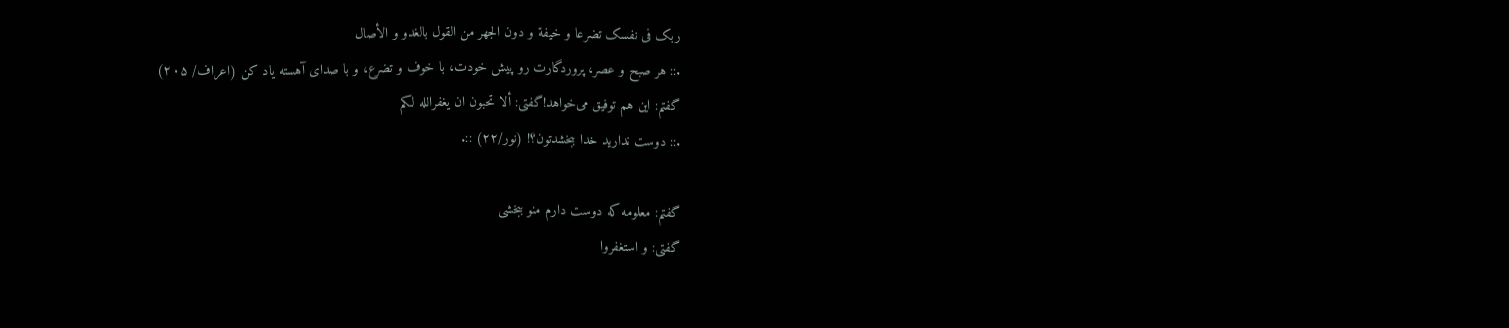ربک فی نفسک تضرعا و خیفة و دون الجهر من القول بالغدو و الأصال
.:: هر صبح و عصر، پروردگارت رو پیش خودت، با خوف و تضرع، و با صدای آهسته یاد کن (اعراف/ ۲۰۵)
گفتم: این هم توفیق می‌خواهد!گفتی: ألا تحبون ان یغفرالله لکم
.:: دوست ندارید خدا ببخشدتون؟! (نور/۲۲) ::.

گفتم: معلومه که دوست دارم منو ببخشی
گفتی: و استغفروا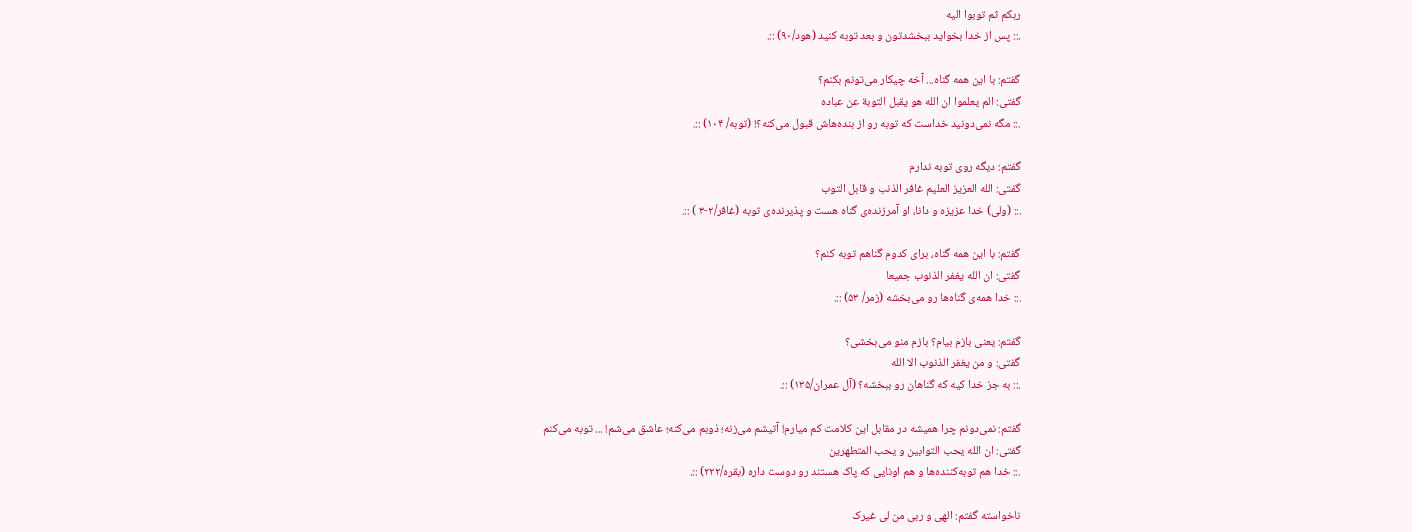ربکم ثم توبوا الیه
.:: پس از خدا بخواید ببخشدتون و بعد توبه کنید (هود/۹۰) ::.

گفتم: با این همه گناه... آخه چیکار می‌تونم بکنم؟
گفتی: الم یعلموا ان الله هو یقبل التوبة عن عباده
.:: مگه نمی‌دونید خداست که توبه رو از بنده‌هاش قبول می‌کنه؟! (توبه/ ۱۰۴) ::.

گفتم: دیگه روی توبه ندارم
گفتی: الله العزیز العلیم غافر الذنب و قابل التوب
.:: (ولی) خدا عزیزه و دانا، او آمرزنده‌ی گناه هست و پذیرنده‌ی توبه (غافر/۲-۳ ) ::.

گفتم: با این همه گناه، برای کدوم گناهم توبه کنم؟
گفتی: ان الله یغفر الذنوب جمیعا
.:: خدا همه‌ی گناه‌ها رو می‌بخشه (زمر/ ۵۳) ::.

گفتم: یعنی بازم بیام؟ بازم منو می‌بخشی؟
گفتی: و من یغفر الذنوب الا الله
.:: به جز خدا کیه که گناهان رو ببخشه؟ (آل عمران/۱۳۵) ::.

گفتم: نمی‌دونم چرا همیشه در مقابل این کلامت کم میارم! آتیشم می‌زنه؛ ذوبم می‌کنه؛ عاشق می‌شم! ... توبه می‌کنم
گفتی: ان الله یحب التوابین و یحب المتطهرین
.:: خدا هم توبه‌کننده‌ها و هم اونایی که پاک هستند رو دوست داره (بقره/۲۲۲) ::.

ناخواسته گفتم: الهی و ربی من لی غیرک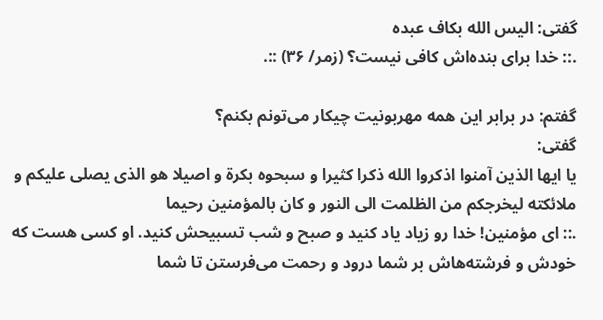گفتی: الیس الله بکاف عبده
.:: خدا برای بنده‌اش کافی نیست؟ (زمر/ ۳۶) ::.

گفتم: در برابر این همه مهربونیت چیکار می‌تونم بکنم؟
گفتی:
یا ایها الذین آمنوا اذکروا الله ذکرا کثیرا و سبحوه بکرة و اصیلا هو الذی یصلی علیکم و ملائکته لیخرجکم من الظلمت الی النور و کان بالمؤمنین رحیما
.:: ای مؤمنین! خدا رو زیاد یاد کنید و صبح و شب تسبیحش کنید. او کسی هست که خودش و فرشته‌هاش بر شما درود و رحمت می‌فرستن تا شما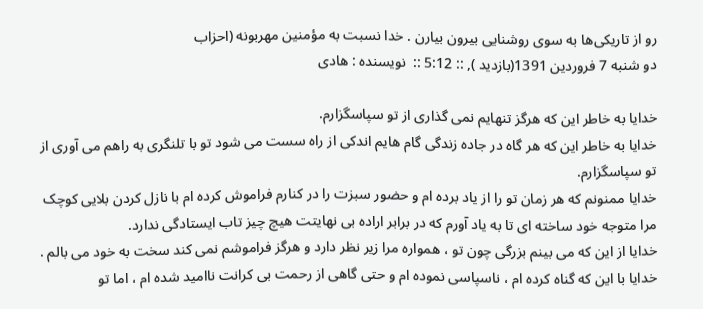رو از تاریکی‌ها به سوی روشنایی بیرون بیارن . خدا نسبت به مؤمنین مهربونه (احزاب
دو شنبه 7 فروردين 1391(بازدید ), :: 5:12 ::  نويسنده : هادی

خدایا به خاطر این که هرگز تنهایم نمی گذاری از تو سپاسگزارم.
خدایا به خاطر این که هر گاه در جاده زندگی گام هایم اندکی از راه سست می شود تو با تلنگری به راهم می آوری از تو سپاسگزارم.
خدایا ممنونم که هر زمان تو را از یاد برده ام و حضور سبزت را در کنارم فراموش کرده ام با نازل کردن بلایی کوچک مرا متوجه خود ساخته ای تا به یاد آورم که در برابر اراده بی نهایتت هیچ چیز تاب ایستادگی ندارد.
خدایا از این که می بینم بزرگی چون تو ، همواره مرا زیر نظر دارد و هرگز فراموشم نمی کند سخت به خود می بالم .
خدایا با این که گناه کرده ام ، ناسپاسی نموده ام و حتی گاهی از رحمت بی کرانت ناامید شده ام ، اما تو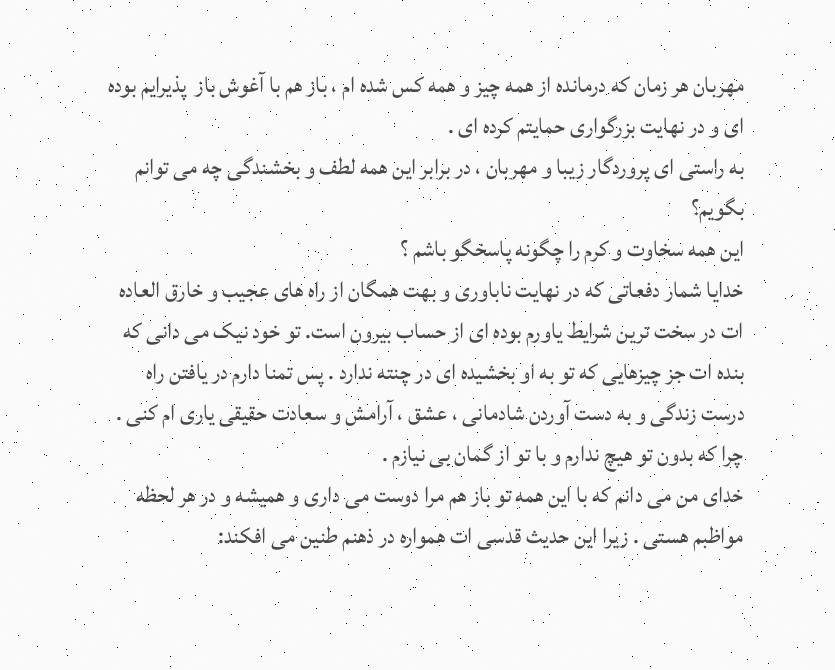مهربان هر زمان که درمانده از همه چیز و همه کس شده ام ، باز هم با آغوش باز  پذیرایم بوده ای و در نهایت بزرگواری حمایتم کرده ای .
به راستی ای پروردگار زیبا و مهربان ، در برابر این همه لطف و بخشندگی چه می توانم بگویم؟
این همه سخاوت و کرم را چگونه پاسخگو باشم ؟
خدایا شمار دفعاتی که در نهایت ناباوری و بهت همگان از راه های عجیب و خارق العاده ات در سخت ترین شرایط یاورم بوده ای از حساب بیرون است. تو خود نیک می دانی که بنده ات جز چیزهایی که تو به او بخشیده ای در چنته ندارد . پس تمنا دارم در یافتن راه درست زندگی و به دست آوردن شادمانی ، عشق ، آرامش و سعادت حقیقی یاری ام کنی . چرا که بدون تو هیچ ندارم و با تو از گمان بی نیازم .
خدای من می دانم که با این همه تو باز هم مرا دوست می داری و همیشه و در هر لحظه مواظبم هستی . زیرا این حدیث قدسی ات همواره در ذهنم طنین می افکند: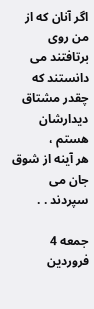اگر آنان که از من روی برتافتند می دانستند که چقدر مشتاق دیدارشان هستم ،
هر آینه از شوق جان می سپردند . .

جمعه 4 فروردين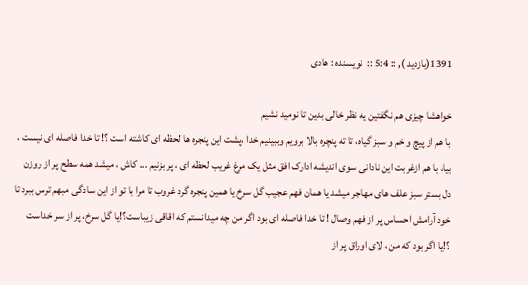1391(بازدید ), :: 5:4 ::  نويسنده : هادی

خواهشا چیزی هم نگفتین یه نظر خالی بدین تا نومید نشیم
با هم از پیچ و خم و سبز گیاه، تا ته پنچره بالا برویم وببینیم خدا ،پشت این پنجره ها لحظه ای کاشته است ؟! تا خدا فاصله ای نیست ، بیا، با هم ازغربت این نادانی سوی اندیشه ادارک افق مثل یک مرغ غریب لحظه ای ، پر بزنیم ... کاش ، میشد همه سطح پر از روزن دل بستر سبز علف های مهاجر میشد یا همان فهم عجیب گل سرخ یا همین پنجره گرد غروب تا مرا با تو از این سادگی مبهم ترس ببرد تا خود آرامش احساس پر از فهم وصال ! تا خدا فاصله ای بود اگر من چه میدانستم که اقاقی زیباست؟!یا گل سرخ، پر از سر خداست ؟!یا اگر بود که من ، لای اوراق پر از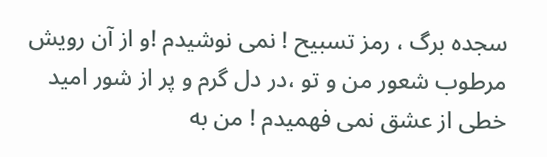سجده برگ ، رمز تسبیح ! نمی نوشیدم !و از آن رویش مرطوب شعور من و تو ،در دل گرم و پر از شور امید خطی از عشق نمی فهمیدم ! من به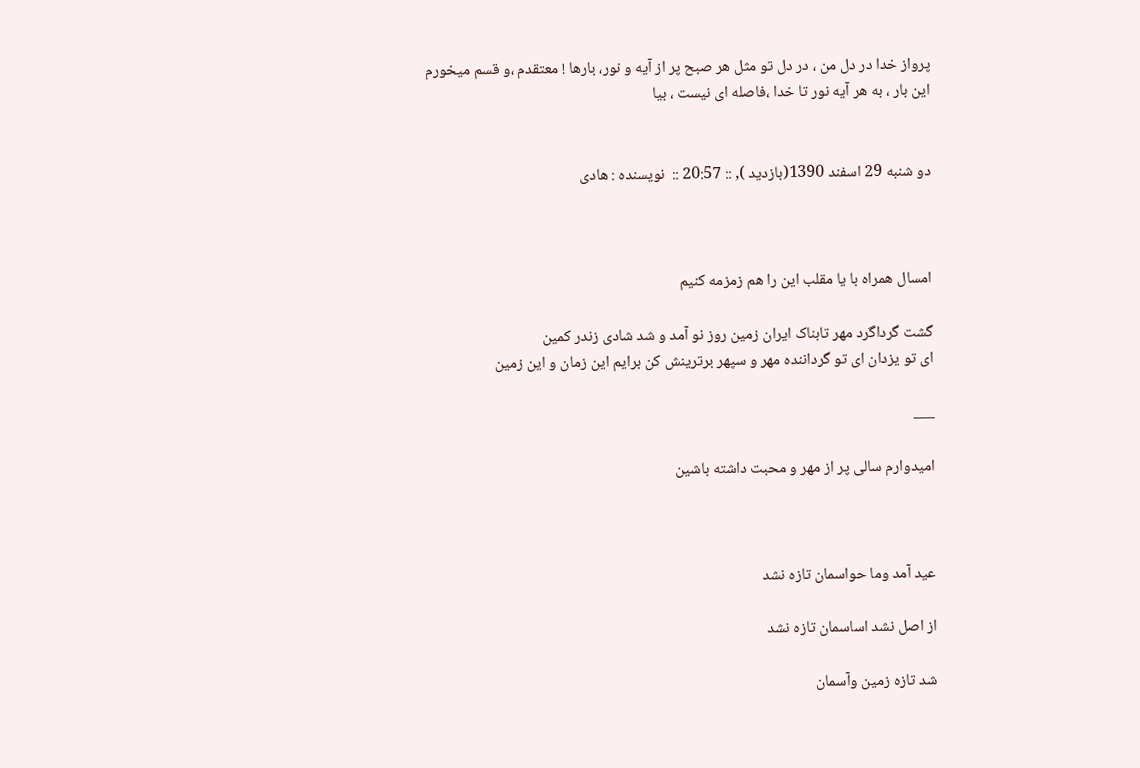پرواز خدا در دل من ، در دل تو مثل هر صبح پر از آیه و نور، بارها ! معتقدم ،و قسم میخورم این بار ، به هر آیه نور تا خدا ،فاصله ای نیست ، بیا


دو شنبه 29 اسفند 1390(بازدید ), :: 20:57 ::  نويسنده : هادی



امسال همراه با یا مقلب این را هم زمزمه کنیم

گشت گرداگرد مهر تابناک ایران زمین روز نو آمد و شد شادی زندر کمین
ای تو یزدان ای تو گرداننده مهر و سپهر برترینش کن برایم این زمان و این زمین

___

امیدوارم سالی پر از مهر و محبت داشته باشین



عید آمد وما حواسمان تازه نشد

از اصل نشد اساسمان تازه نشد

شد تازه زمین وآسمان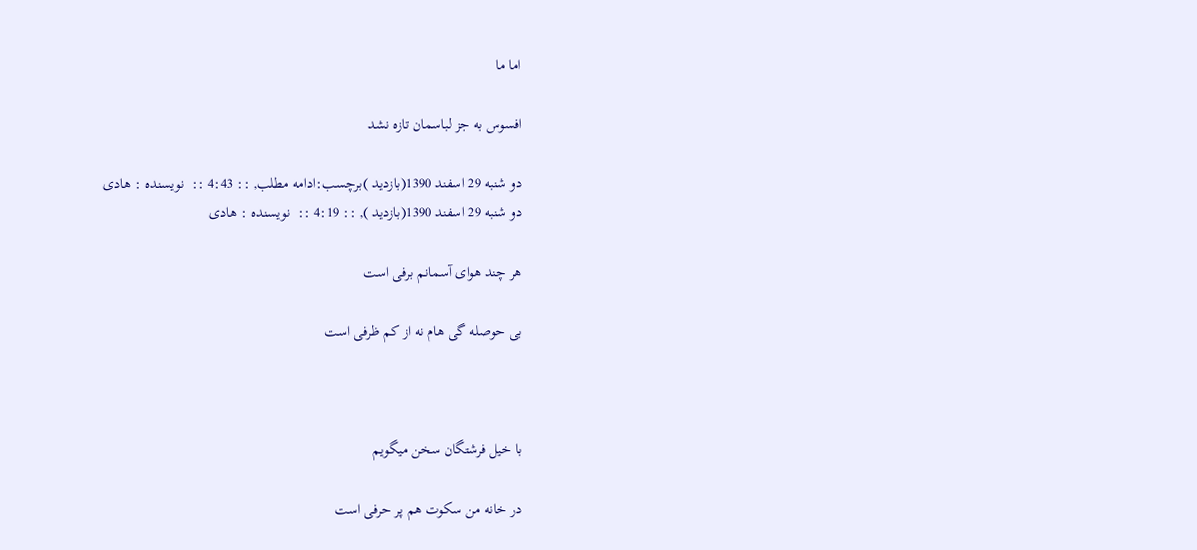اما ما

افسوس به جز لباسمان تازه نشد

دو شنبه 29 اسفند 1390(بازدید )برچسب:ادامه مطلب, :: 4:43 ::  نويسنده : هادی
دو شنبه 29 اسفند 1390(بازدید ), :: 4:19 ::  نويسنده : هادی

هر چند هوای آسمانم برفی است

بی حوصله گی هام نه از کم ظرفی است



با خیل فرشتگان سخن میگویم

در خانه من سکوت هم پر حرفی است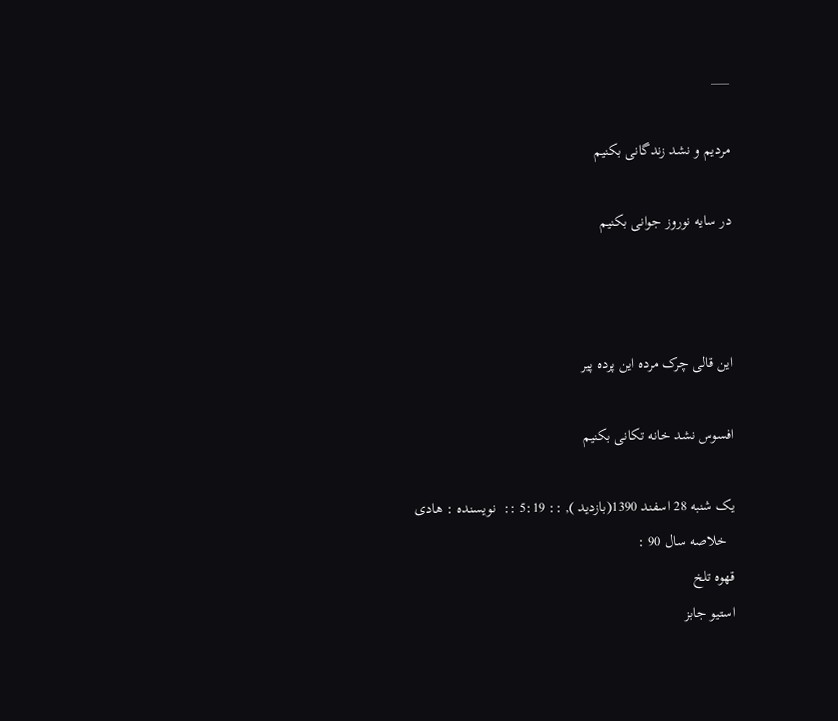___

مردیم و نشد زندگانی بکنیم

در سایه نوروز جوانی بکنیم



این قالی چرک مرده این پرده پیر

افسوس نشد خانه تکانی بکنیم

یک شنبه 28 اسفند 1390(بازدید ), :: 5:19 ::  نويسنده : هادی
  خلاصه سال 90 :
قهوه تلخ
استیو جابز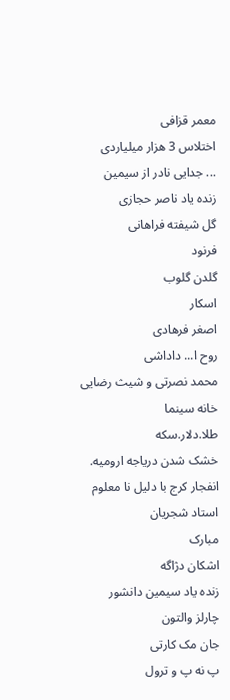معمر قزافی
اختلاس 3 هزار میلیاردی
... جدایی نادر از سیمین
زنده یاد ناصر حجازی
گل شیفته فراهانی
فرنود
گلدن گلوب
اسکار
اصغر فرهادی
روح ا... داداشی
محمد نصرتی و شیث رضایی
خانه سینما
طلا.دلار.سکه
خشک شدن دریاجه ارومیه.
انفجار کرج با دلیل نا معلوم
استاد شجریان
مبارک
اشکان دژاگه
زنده یاد سیمین دانشور
چارلز والتون
جان مک کارتی
پ نه پ و ترول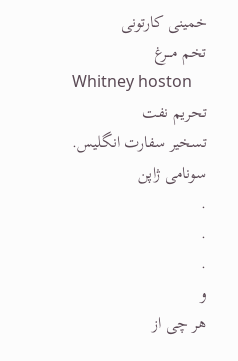خمینی کارتونی
تخم مـــرغ
Whitney hoston
تحریم نفت
تسخیر سفارت انگلیس.
سونامی ژاپن
.
.
.
و
هر چی از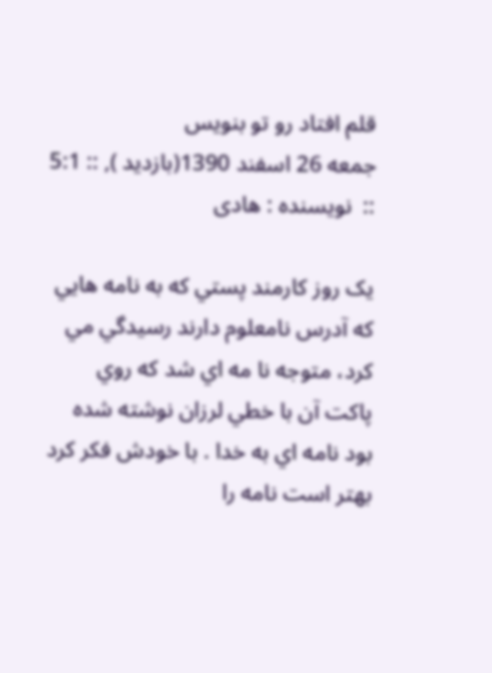قلم افتاد رو تو بنویس
جمعه 26 اسفند 1390(بازدید ), :: 5:1 ::  نويسنده : هادی

يک روز کارمند پستي که به نامه هايي که آدرس نامعلوم دارند رسيدگي مي کرد، متوجه نا مه اي شد که روي پاکت آن با خطي لرزان نوشته شده بود نامه اي به خدا . با خودش فکر کرد بهتر است نامه را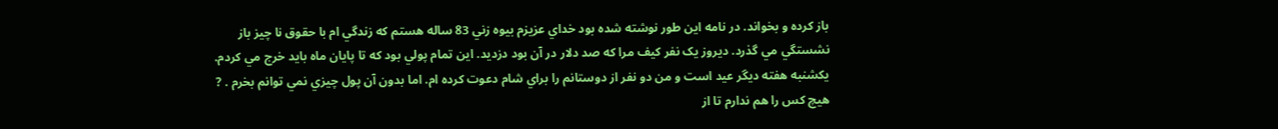باز کرده و بخواند. در نامه اين طور نوشته شده بود خداي عزيزم بيوه زني 83 ساله هستم که زندگي ام با حقوق نا چيز باز نشستگي مي گذرد. ديروز يک نفر کيف مرا که صد دلار در آن بود دزديد. اين تمام پولي بود که تا پايان ماه بايد خرج مي کردم. يکشنبه هفته ديگر عيد است و من دو نفر از دوستانم را براي شام دعوت کرده ام. اما بدون آن پول چيزي نمي توانم بخرم . ? هيچ کس را هم ندارم تا از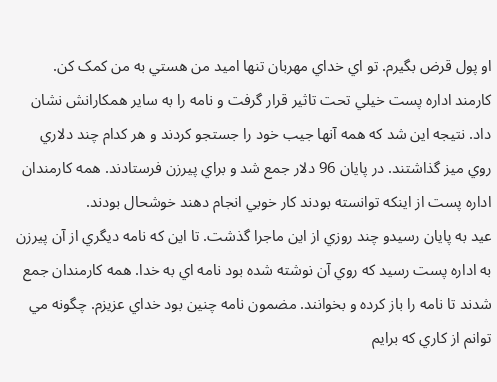او پول قرض بگيرم. تو اي خداي مهربان تنها اميد من هستي به من کمک کن. کارمند اداره پست خيلي تحت تاثير قرار گرفت و نامه را به ساير همکارانش نشان داد. نتيجه اين شد که همه آنها جيب خود را جستجو کردند و هر کدام چند دلاري روي ميز گذاشتند. در پايان 96 دلار جمع شد و براي پيرزن فرستادند. همه کارمندان اداره پست از اينکه توانسته بودند کار خوبي انجام دهند خوشحال بودند.
عيد به پايان رسيدو چند روزي از اين ماجرا گذشت. تا اين که نامه ديگري از آن پيرزن به اداره پست رسيد که روي آن نوشته شده بود نامه اي به خدا. همه کارمندان جمع شدند تا نامه را باز کرده و بخوانند. مضمون نامه چنين بود خداي عزيزم. چگونه مي توانم از کاري که برايم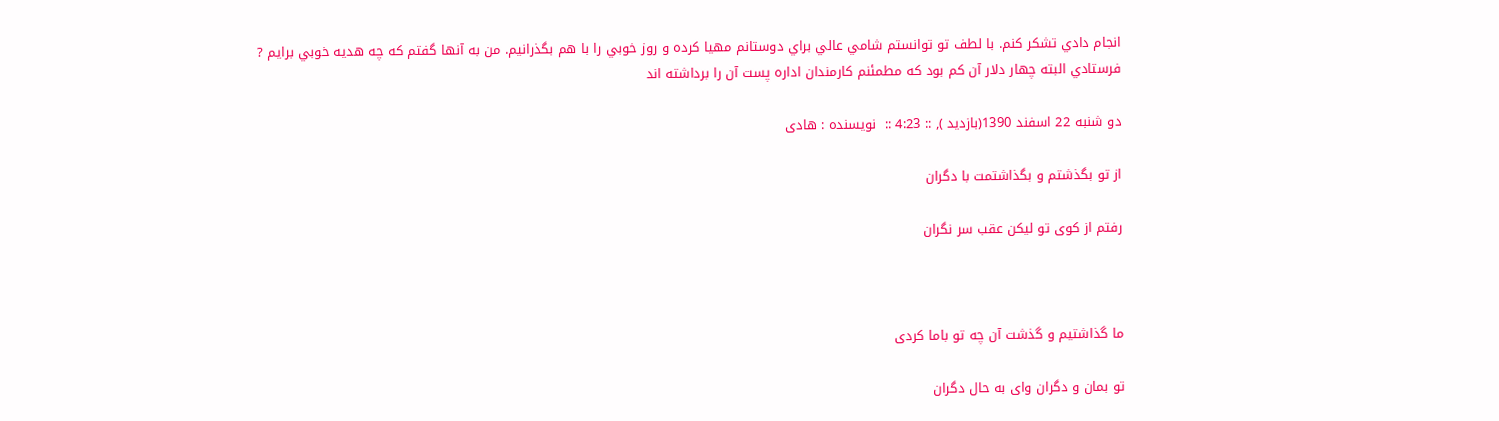انجام دادي تشکر کنم. با لطف تو توانستم شامي عالي براي دوستانم مهيا کرده و روز خوبي را با هم بگذرانيم. من به آنها گفتم که چه هديه خوبي برايم ? فرستادي البته چهار دلار آن کم بود که مطمئنم کارمندان اداره پست آن را برداشته اند

دو شنبه 22 اسفند 1390(بازدید ), :: 4:23 ::  نويسنده : هادی

از تو بگذشتم و بگذاشتمت با دگران

رفتم از کوی تو لیکن عقب سر نگران



ما گذاشتیم و گذشت آن چه تو باما کردی

تو بمان و دگران وای به حال دگران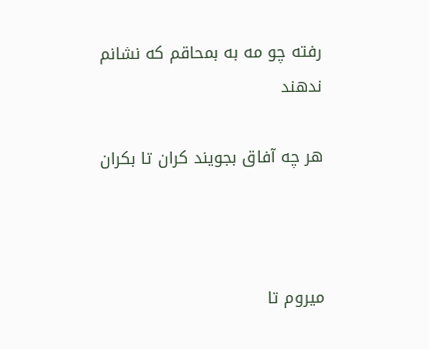رفته چو مه به بمحاقم که نشانم ندهند

هر چه آفاق بجویند کران تا بکران



میروم تا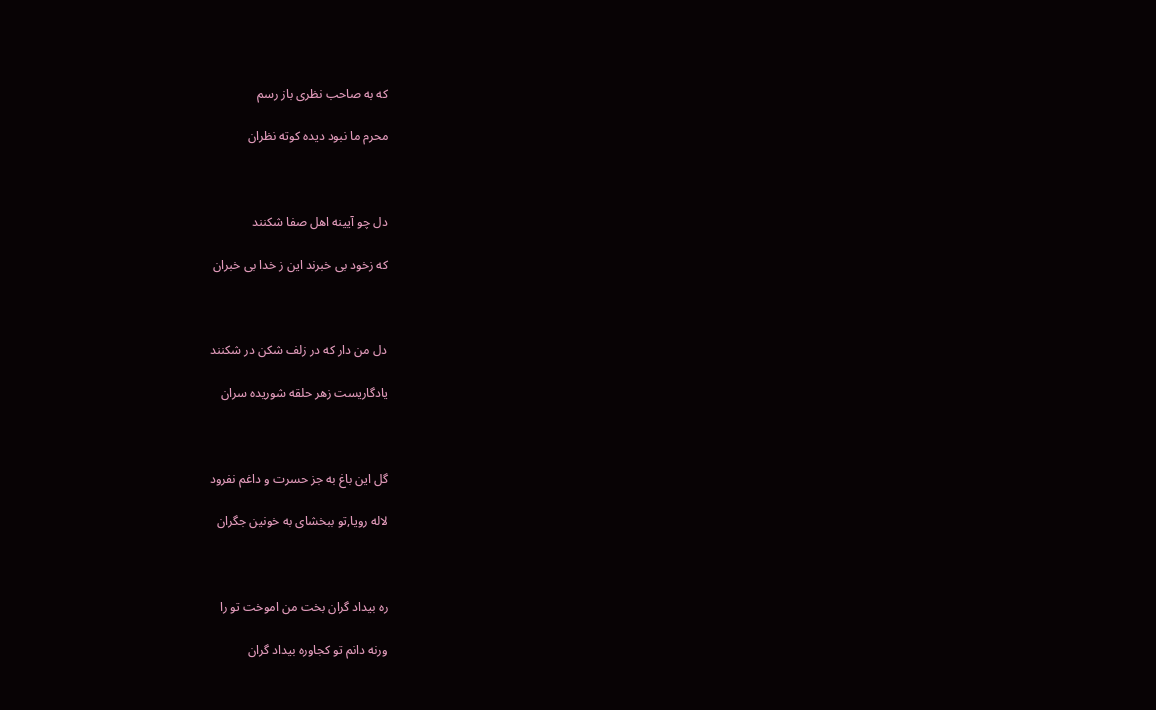که به صاحب نظری باز رسم

محرم ما نبود دیده کوته نظران



دل چو آیینه اهل صفا شکنند

که زخود بی خبرند این ز خدا بی خبران



دل من دار که در زلف شکن در شکنند

یادگاریست زهر حلقه شوریده سران



گل این باغ به جز حسرت و داغم نفرود

لاله رویا,تو ببخشای به خونین جگران



ره بیداد گران بخت من اموخت تو را

ورنه دانم تو کجاوره بیداد گران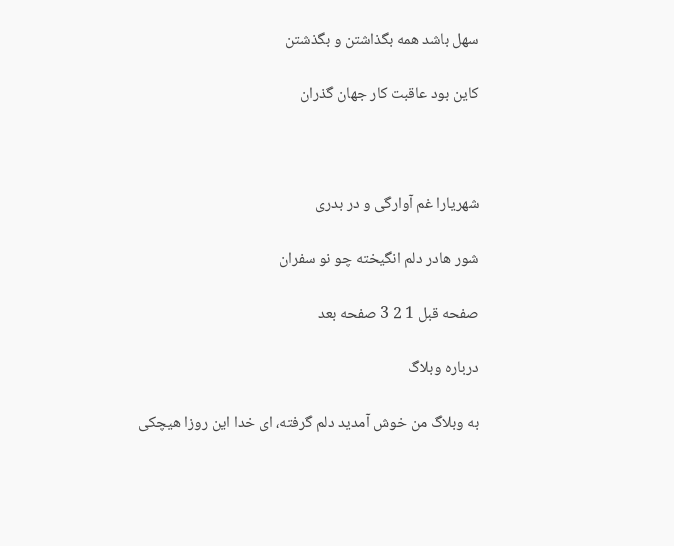سهل باشد همه بگذاشتن و بگذشتن

کاین بود عاقبت کار جهان گذران



شهریارا غم آوارگی و در بدری

شور هادر دلم انگیخته چو نو سفران

صفحه قبل 1 2 3 صفحه بعد

درباره وبلاگ

به وبلاگ من خوش آمدید دلم گرفته، ای خدا این روزا هیچکی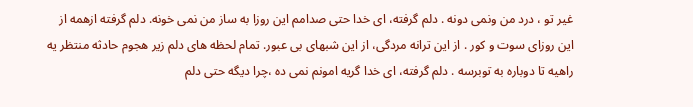غیر تو ، درد من ونمی دونه . دلم گرفته، ای خدا حتی صدامم این روزا به ساز من نمی خونه. دلم گرفته ازهمه از این روزای سوت و کور . از این ترانه مردگی، از این شبهای بی عبور. تمام لحظه های دلم زیر هجوم حادثه منتظر یه راهیه تا دوباره به توبرسه . دلم گرفته، ای خدا گریه امونم نمی ده ،چرا دیگه حتی دلم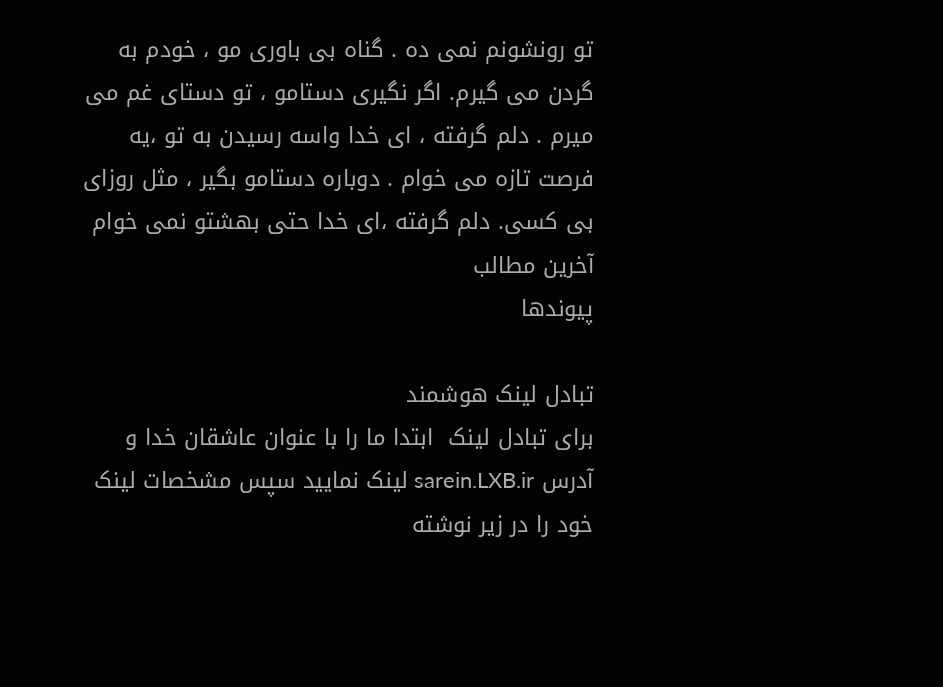تو رونشونم نمی ده . گناه بی باوری مو ، خودم به گردن می گیرم. اگر نگیری دستامو ، تو دستای غم می میرم . دلم گرفته ، ای خدا واسه رسیدن به تو ،یه فرصت تازه می خوام . دوباره دستامو بگیر ، مثل روزای بی کسی. دلم گرفته ،ای خدا حتی بهشتو نمی خوام
آخرین مطالب
پيوندها

تبادل لینک هوشمند
برای تبادل لینک  ابتدا ما را با عنوان عاشقان خدا و آدرس sarein.LXB.ir لینک نمایید سپس مشخصات لینک خود را در زیر نوشته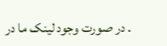. در صورت وجود لینک ما در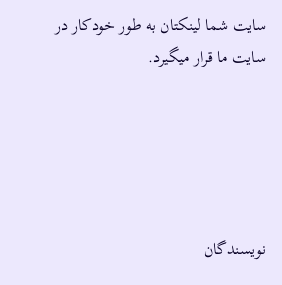سایت شما لینکتان به طور خودکار در سایت ما قرار میگیرد.





نويسندگان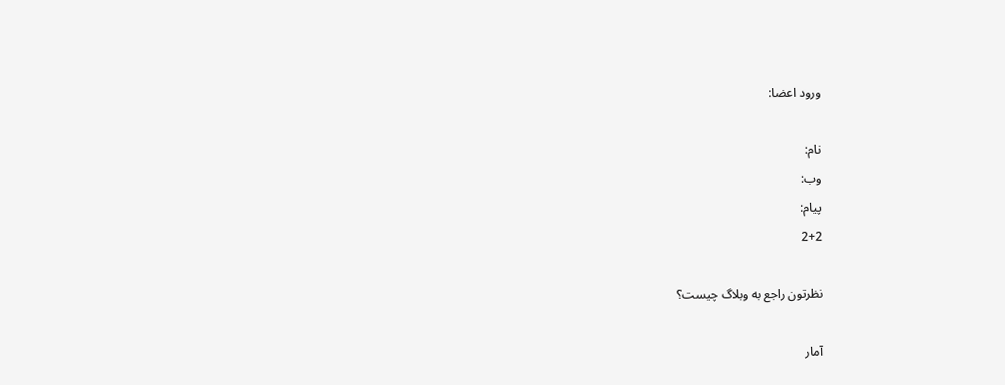ورود اعضا:

نام:
وب:
پیام:
2+2

نظرتون راجع به وبلاگ چیست؟

آمار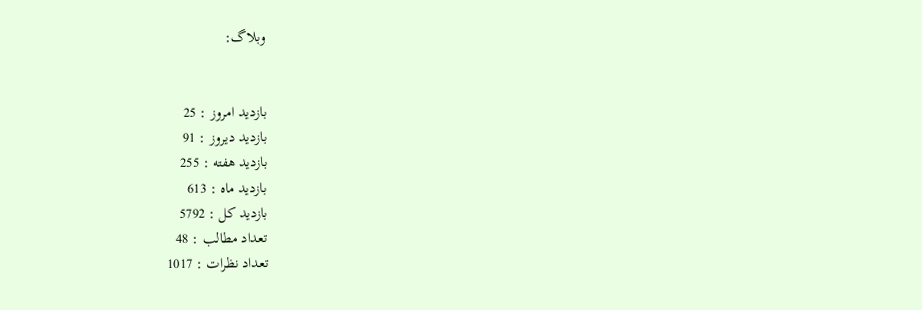وبلاگ:


بازدید امروز : 25
بازدید دیروز : 91
بازدید هفته : 255
بازدید ماه : 613
بازدید کل : 5792
تعداد مطالب : 48
تعداد نظرات : 1017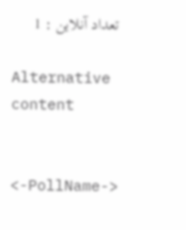تعداد آنلاین : 1

Alternative content


<-PollName->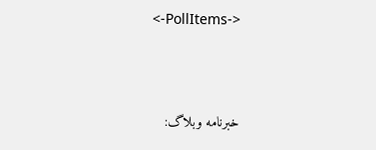<-PollItems->




خبرنامه وبلاگ: